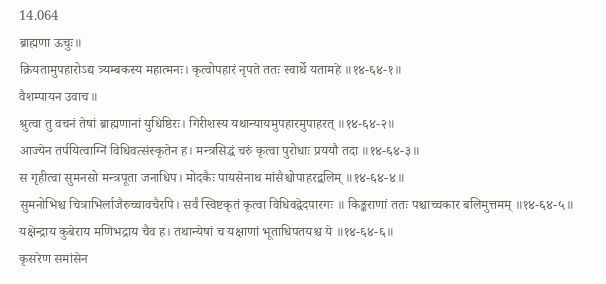14.064
ब्राह्मणा ऊचुः॥
क्रियतामुपहारोऽद्य त्र्यम्बकस्य महात्मनः। कृत्वोपहारं नृपते ततः स्वार्थे यतामहे ॥१४-६४-१॥
वैशम्पायन उवाच॥
श्रुत्वा तु वचनं तेषां ब्राह्मणानां युधिष्ठिरः। गिरीशस्य यथान्यायमुपहारमुपाहरत् ॥१४-६४-२॥
आज्येन तर्पयित्वाग्निं विधिवत्संस्कृतेन ह। मन्त्रसिद्धं चरुं कृत्वा पुरोधाः प्रययौ तदा ॥१४-६४-३॥
स गृहीत्वा सुमनसो मन्त्रपूता जनाधिप। मोदकैः पायसेनाथ मांसैश्चोपाहरद्बलिम् ॥१४-६४-४॥
सुमनोभिश्च चित्राभिर्लाजैरुच्चावचैरपि। सर्वं स्विष्टकृतं कृत्वा विधिवद्वेदपारगः ॥ किङ्कराणां ततः पश्चाच्चकार बलिमुत्तमम् ॥१४-६४-५॥
यक्षेन्द्राय कुबेराय मणिभद्राय चैव ह। तथान्येषां च यक्षाणां भूताधिपतयश्च ये ॥१४-६४-६॥
कृसरेण समांसेन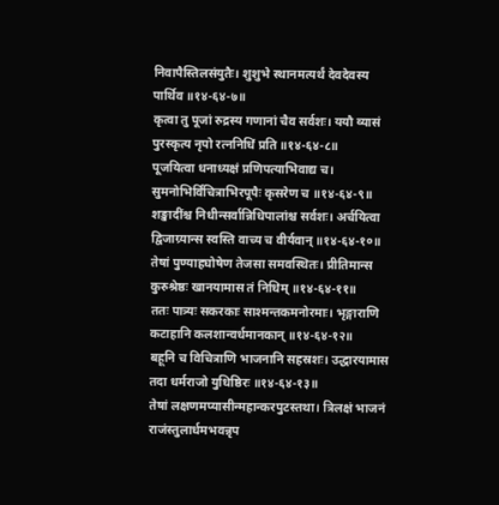निवापैस्तिलसंयुतैः। शुशुभे स्थानमत्यर्थं देवदेवस्य पार्थिव ॥१४-६४-७॥
कृत्वा तु पूजां रुद्रस्य गणानां चैव सर्वशः। ययौ व्यासं पुरस्कृत्य नृपो रत्ननिधिं प्रति ॥१४-६४-८॥
पूजयित्वा धनाध्यक्षं प्रणिपत्याभिवाद्य च। सुमनोभिर्विचित्राभिरपूपैः कृसरेण च ॥१४-६४-९॥
शङ्खादींश्च निधीन्सर्वान्निधिपालांश्च सर्वशः। अर्चयित्वा द्विजाग्र्यान्स स्वस्ति वाच्य च वीर्यवान् ॥१४-६४-१०॥
तेषां पुण्याहघोषेण तेजसा समवस्थितः। प्रीतिमान्स कुरुश्रेष्ठः खानयामास तं निधिम् ॥१४-६४-११॥
ततः पात्र्यः सकरकाः साश्मन्तकमनोरमाः। भृङ्गाराणि कटाहानि कलशान्वर्धमानकान् ॥१४-६४-१२॥
बहूनि च विचित्राणि भाजनानि सहस्रशः। उद्धारयामास तदा धर्मराजो युधिष्ठिरः ॥१४-६४-१३॥
तेषां लक्षणमप्यासीन्महान्करपुटस्तथा। त्रिलक्षं भाजनं राजंस्तुलार्धमभवन्नृप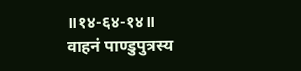॥१४-६४-१४॥
वाहनं पाण्डुपुत्रस्य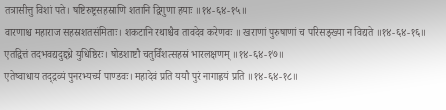तत्रासीत्तु विशां पते। षष्टिरुष्ट्रसहस्राणि शतानि द्विगुणा हयाः ॥१४-६४-१५॥
वारणाश्च महाराज सहस्रशतसंमिताः। शकटानि रथाश्चैव तावदेव करेणवः ॥ खराणां पुरुषाणां च परिसङ्ख्या न विद्यते ॥१४-६४-१६॥
एतद्वित्तं तदभवद्यदुद्दध्रे युधिष्ठिरः। षोडशाष्टौ चतुर्विंशत्सहस्रं भारलक्षणम् ॥१४-६४-१७॥
एतेष्वाधाय तद्द्रव्यं पुनरभ्यर्च्य पाण्डवः। महादेवं प्रति ययौ पुरं नागाह्वयं प्रति ॥१४-६४-१८॥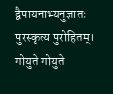द्वैपायनाभ्यनुज्ञातः पुरस्कृत्य पुरोहितम्। गोयुते गोयुते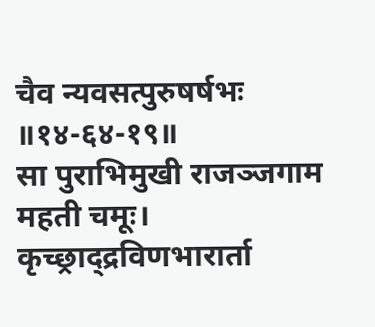चैव न्यवसत्पुरुषर्षभः ॥१४-६४-१९॥
सा पुराभिमुखी राजञ्जगाम महती चमूः। कृच्छ्राद्द्रविणभारार्ता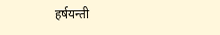हर्षयन्ती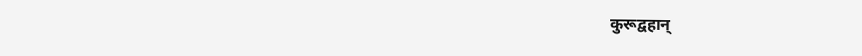कुरूद्वहान्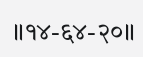॥१४-६४-२०॥